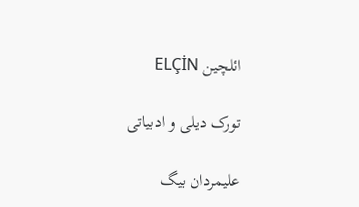ائلچین ELÇİN

تورک دیلی و ادبیاتی

علیمردان بیگ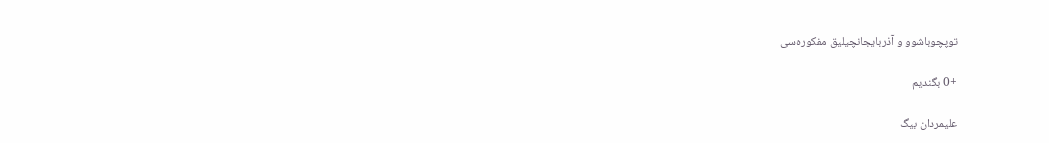توپچوباشوو و آذربایجانچیلیق مفکوره‌سی

+0 بگندیم

علیمردان بیگ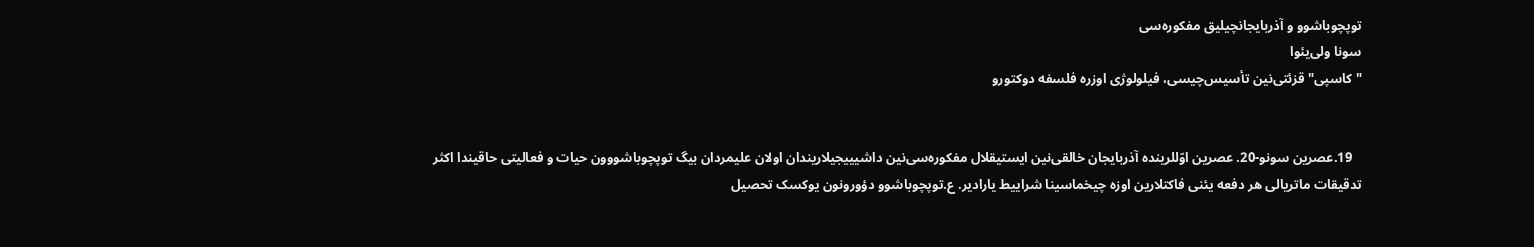توپچوباشوو و آذربایجانچیلیق مفکوره‌سی
سونا ولی‌یئوا
"کاسپی" قزئتی‌نین تأسیس‌چیسی، فیلولوژی اوزره فلسفه دوکتورو


   19.عصرین سونو-20. عصرین اوّللرینده آذربایجان خالقی‌نین ایستیقلال مفکوره‌سی‌نین داشیییجیلاریندان اولان علیمردان بیگ توپچوباشووون حیات و فعالیتی حاقیندا اکثر تدقیقات ماتریالی هر دفعه یئنی فاکتلارین اوزه چیخماسینا شراییط یارادیر. ع.توپچوباشوو دؤورونون یوکسک تحصیل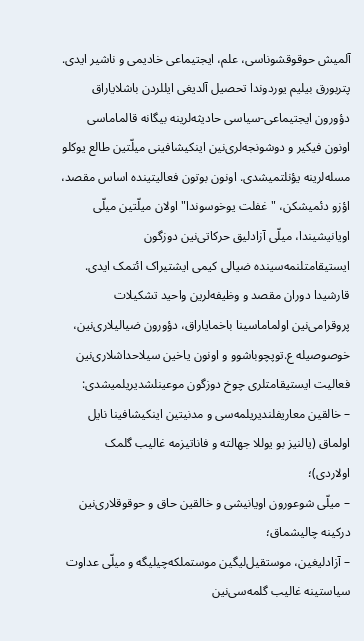آلمیش حوقوقشوناسی، علم، ایجتیماعی خادیمی و ناشیر ایدی. پتربورق بیلیم یوردوندا تحصیل آلدیغی ایللردن باشلایاراق دؤورون ایجتیماعی-سیاسی حادیثه‌لرینه بیگانه قالماماسی اونون فیکیر و دوشونجه‌لری‌نین اینکیشافینی میلّتین طالع یوکلو مسله‌لرینه یؤنلتمیشدی. اونون بوتون فعالیتینده اساس مقصد، اؤزو دئمیشکن، "غفلت یوخوسوندا" اولان میلّتین میلّی اویانیشیندا، میلّی آزادلیق حرکاتی‌نین دوزگون ایستیقامتلنمه‌سینده ضیالی کیمی ایشتیراک ائتمک ایدی. قارشیدا دوران مقصد و وظیفه‌لرین واحید تشکیلات پروقرامی‌نین اولماماسینا باخمایاراق، دؤورون ضیالیلاری‌نین، خوصوصیله ع.توپچوباشوو و اونون یاخین سیلاحداشلاری‌نین فعالیت ایستیقامتلری چوخ دوزگون موعینلشدیریلمیشدی:
– خالقین معاریفلندیریلمه‌سی و مدنیتین اینکیشافینا نایل اولماق (یالنیز بو یوللا جهالته و فاناتیزمه غالیب گلمک اولاردی)؛
– میلّی شوعورون اویانیشی و خالقین حاق و حوقوقلاری‌نین درکینه چالیشماق؛
– آزادلیغین، موستقیل‌لیگین موستملکه‌چیلیگه و میلّی عداوت سیاستینه غالیب گلمه‌سی‌نین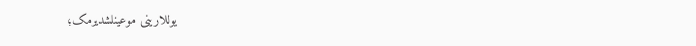یوللارینی موعینلشدیرمک؛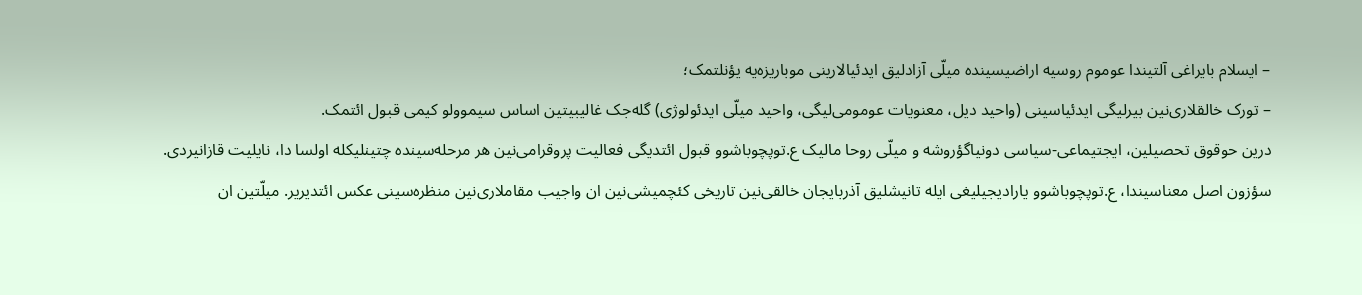– ایسلام بایراغی آلتیندا عوموم روسیه اراضیسینده میلّی آزادلیق ایدئیالارینی موباریزه‌یه یؤنلتمک؛
– تورک خالقلاری‌نین بیرلیگی ایدئیاسینی (واحید دیل، معنویات عومومی‌لیگی، واحید میلّی ایدئولوژی) گله‌جک غالیبیتین اساس سیموولو کیمی قبول ائتمک.
درین حوقوق تحصیلین، ایجتیماعی-سیاسی دونیاگؤروشه و میلّی روحا مالیک ع.توپچوباشوو قبول ائتدیگی فعالیت پروقرامی‌نین هر مرحله‌سینده چتینلیکله اولسا دا، نایلیت قازانیردی.
سؤزون اصل معناسیندا، ع.توپچوباشوو یارادیجیلیغی ایله تانیشلیق آذربایجان خالقی‌نین تاریخی کئچمیشی‌نین ان واجیب مقاملاری‌نین منظره‌سینی عکس ائتدیریر. میلّتین ان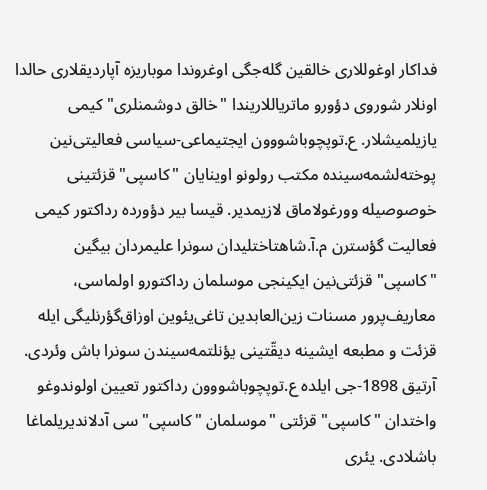فداکار اوغوللاری خالقین گله‌جگی اوغروندا موباریزه آپاردیقلاری حالدا اونلار شوروی دؤورو ماتریاللاریندا "خالق دوشمنلری" کیمی یازیلمیشلار. ع.توپچوباشووون ایجتیماعی-سیاسی فعالیتی‌نین پوخته‌لشمه‌سینده مکتب رولونو اوینایان "کاسپی" قزئتینی خوصوصیله وورغولاماق لازیمدیر. قیسا بیر دؤورده رداکتور کیمی فعالیت گؤسترن م.آ.شاهتاختلیدان سونرا علیمردان بیگین "کاسپی" قزئتی‌نین ایکینجی موسلمان رداکتورو اولماسی، معاریف‌پرور مسنات زین‌العابدین تاغی‌یئوین اوزاق‌گؤرنلیگی ایله قزئت و مطبعه ایشینه دیقّتینی یؤنلتمه‌سیندن سونرا باش وئردی.
آرتیق 1898-جی ایلده ع.توپچوباشووون رداکتور تعیین اولوندوغو واختدان "کاسپی" قزئتی "موسلمان "کاسپی"سی آدلاندیریلماغا باشلادی. یئری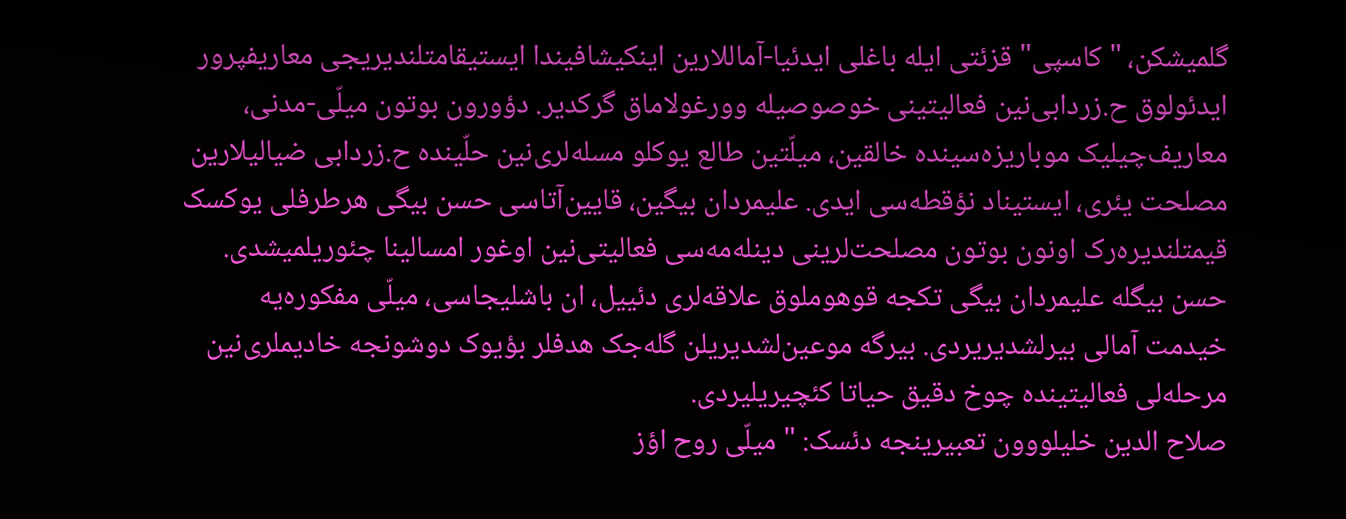گلمیشکن، "کاسپی" قزئتی ایله باغلی ایدئیا-آماللارین اینکیشافیندا ایستیقامتلندیریجی معاریفپرور ایدئولوق ح.زردابی‌نین فعالیتینی خوصوصیله وورغولاماق گرکدیر. دؤورون بوتون میلّی-مدنی، معاریف‌چیلیک موباریزه‌سینده خالقین، میلّتین طالع یوکلو مسله‌لری‌نین حلّینده ح.زردابی ضیالیلارین مصلحت یئری، ایستیناد نؤقطه‌سی ایدی. علیمردان بیگین، قایین‌آتاسی حسن بیگی هرطرفلی یوکسک قیمتلندیره‌رک اونون بوتون مصلحت‌لرینی دینله‌مه‌سی فعالیتی‌نین اوغور امسالینا چئوریلمیشدی. حسن بیگله علیمردان بیگی تکجه قوهوملوق علاقه‌لری دئییل، ان باشلیجاسی، میلّی مفکوره‌یه خیدمت آمالی بیرلشدیریردی. بیرگه موعین‌لشدیریلن گله‌جک هدفلر بؤیوک دوشونجه خادیملری‌نین مرحله‌لی فعالیتینده چوخ دقیق حیاتا کئچیریلیردی.
صلاح الدین خلیلووون تعبیرینجه دئسک: "میلّی روح اؤز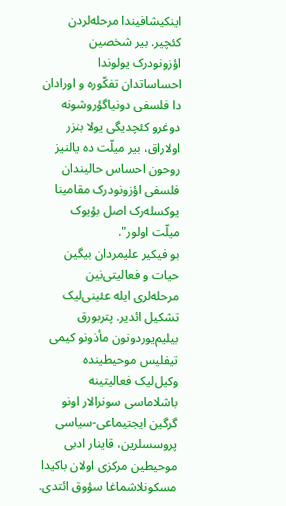اینکیشافیندا مرحله‌لردن کئچیر. بیر شخصین اؤزونودرک یولوندا احساساتدان تفکّوره و اورادان دا فلسفی دونیاگؤروشونه دوغرو کئچدیگی یولا بنزر اولاراق، بیر میلّت ده یالنیز روحون احساس حالیندان فلسفی اؤزونودرک مقامینا یوکسله‌رک اصل بؤیوک میلّت اولور".
بو فیکیر علیمردان بیگین حیات و فعالیتی‌نین مرحله‌لری ایله عئینی‌لیک تشکیل ائدیر. پتربورق بیلیم‌یوردونون مأذونو کیمی تیفلیس موحیطینده وکیل‌لیک فعالیتینه باشلاماسی سونرالار اونو گرگین ایجتیماعی-سیاسی پروسسلرین، قاینار ادبی موحیطین مرکزی اولان باکیدا مسکونلاشماغا سؤوق ائتدی.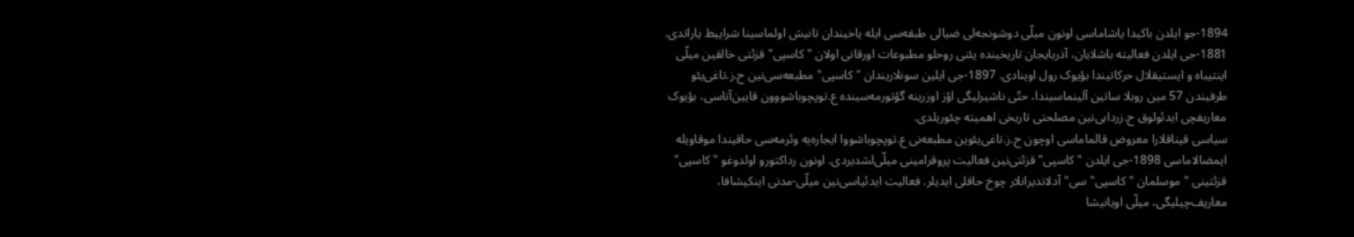1894-جو ایلدن باکیدا یاشاماسی اونون میلّی دوشونجه‌لی ضیالی طبقه‌سی ایله یاخیندان تانیش اولماسینا شراییط یاراتدی.
1881-جی ایلدن فعالیته باشلایان، آذربایجان تاریخینده یئنی روحلو مطبوعات اورقانی اولان "کاسپی" قزئتی خالقین میلّی اینتیباه و ایستیقلال حرکاتیندا بؤیوک رول اوینادی. 1897-جی ایلین سونلاریندان "کاسپی" مطبعه‌سی‌نین ح.ز.تاغی‌یئو طرفیندن 57 مین روبلا ساتین آلینماسیندا، حتّی ناشیرلیگی اؤز اوزرینه گؤتورمه‌سینده ع.توپچوباشووون قایین‌آتاسی، بؤیوک معاریفچی ایدئولوق ح.زردابی‌نین مصلحتی تاریخی اهمیته چئوریلدی.
سیاسی قیناقلارا معروض قالماماسی اوچون ح.ز.تاغی‌یئوین مطبعه‌نی ع.توپچوباشووا ایجاره‌یه وئرمه‌سی حاقیندا موقاویله ایمضالاماسی 1898-جی ایلدن "کاسپی" قزئتی‌نین فعالیت پروقرامینی میلّی‌لشدیردی. اونون رداکتورو اولدوغو "کاسپی" قزئتینی "موسلمان "کاسپی"سی" آدلاندیرانلار چوخ حاقلی ایدیلر. فعالیت ایدئیاسی‌نین میلّی-مدنی اینکیشافا، معاریف‌چیلیگی، میلّی اویانیشا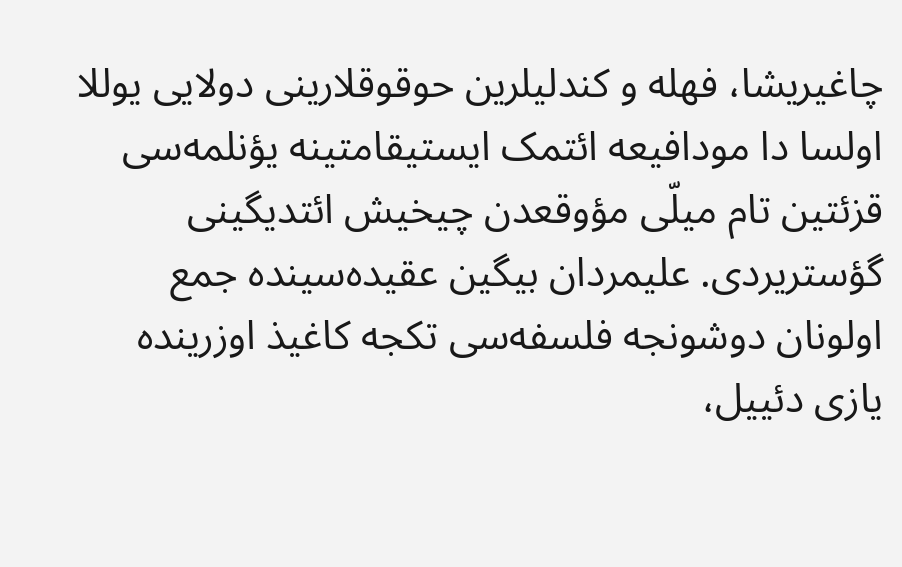چاغیریشا، فهله و کندلیلرین حوقوقلارینی دولایی یوللا اولسا دا مودافیعه ائتمک ایستیقامتینه یؤنلمه‌سی قزئتین تام میلّی مؤوقعدن چیخیش ائتدیگینی گؤستریردی. علیمردان بیگین عقیده‌سینده جمع اولونان دوشونجه فلسفه‌سی تکجه کاغیذ اوزرینده یازی دئییل،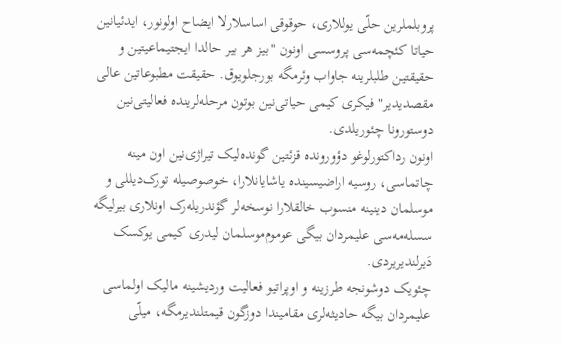پروبلملرین حلّی یوللاری، حوقوقی اساسلارلا ایضاح اولونور، ایدئیا‌نین حیاتا کئچمه‌سی پروسسی اونون "بیز هر بیر حالدا ایجتیماعیتین و حقیقتین طلبلرینه جاواب وئرمگه بورجلویوق. حقیقت مطبوعاتین عالی مقصدیدیر" فیکری کیمی حیاتی‌نین بوتون مرحله‌لرینده فعالیتی‌نین دوستورونا چئوریلدی.
اونون رداکتورلوغو دؤورونده قزئتین گونده‌لیک تیراژی‌نین اون مینه چاتماسی، روسیه اراضیسینده یاشایانلارا، خوصوصیله تورک‌دیللی و موسلمان دینینه منسوب خالقلارا نوسخه‌لر گؤندریله‌رک اونلاری بیرلیگه سسله‌مه‌سی علیمردان بیگی عوموم‌موسلمان لیدری کیمی یوکسک دَیرلندیریردی.
چئویک دوشونجه طرزینه و اوپراتیو فعالیت وردیشینه مالیک اولماسی علیمردان بیگه حادیثه‌لری مقامیندا دوزگون قیمتلندیرمگه، میلّی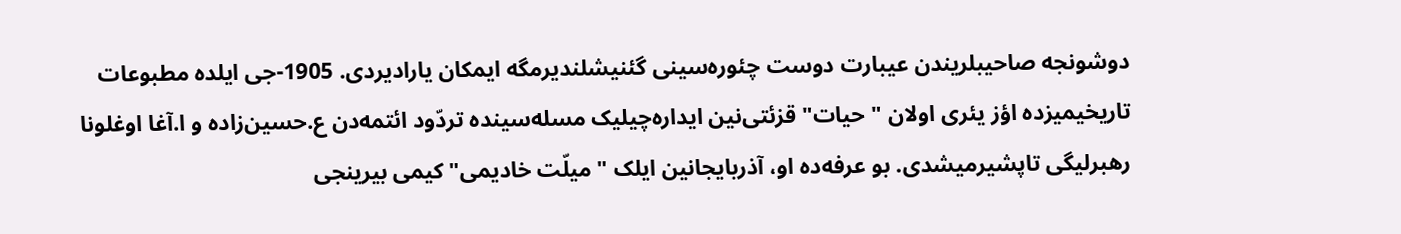دوشونجه صاحیبلریندن عیبارت دوست چئوره‌سینی گئنیشلندیرمگه ایمکان یارادیردی. 1905-جی ایلده مطبوعات تاریخیمیزده اؤز یئری اولان "حیات" قزئتی‌نین ایداره‌چیلیک مسله‌سینده تردّود ائتمه‌دن ع.حسین‌زاده و ا.آغا اوغلونا رهبرلیگی تاپشیرمیشدی. بو عرفه‌ده او، آذربایجا‌نین ایلک "میلّت خادیمی" کیمی بیرینجی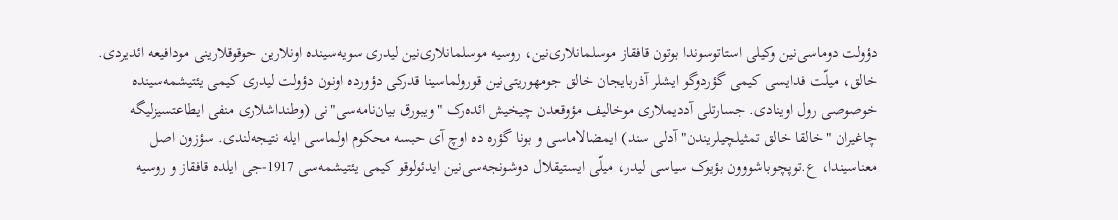دؤولت دوماسی‌نین وکیلی استاتوسوندا بوتون قافقاز موسلمانلاری‌نین، روسیه موسلمانلاری‌نین لیدری سویه‌سینده اونلارین حوقوقلارینی مودافیعه ائدیردی. خالق، میلّت فدایسی کیمی گؤردوگو ایشلر آذربایجان خالق جومهوریتی‌نین قورولماسینا قدرکی دؤورده اونون دؤولت لیدری کیمی یئتیشمه‌سینده خوصوصی رول اوینادی. جسارتلی آددیملاری موخالیف مؤوقعدن چیخیش ائده‌رک "ویبورق بیان‌نامه‌سی"نی (وطنداشلاری منفی ایطاعتسیزلیگه چاغیران "خالقا خالق تمثیلچیلریندن" آدلی سند) ایمضالاماسی و بونا گؤره ده اوچ آی حبسه محکوم اولماسی ایله نتیجه‌لندی. سؤزون اصل معناسیندا، ع.توپچوباشووون بؤیوک سیاسی لیدر، میلّی ایستیقلال دوشونجه‌سی‌نین ایدئولوقو کیمی یئتیشمه‌سی 1917-جی ایلده قافقاز و روسیه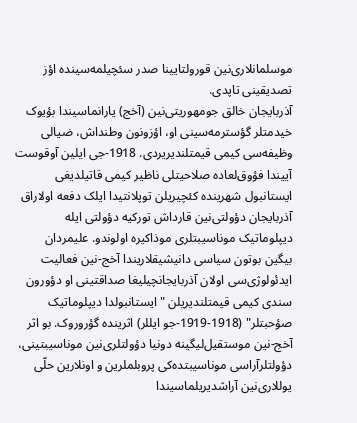موسلمانلاری‌نین قورولتایینا صدر سئچیلمه‌سینده اؤز تصدیقینی تاپدی.
آذربایجان خالق جومهوریتی‌نین (آخج) یارانماسیندا بؤیوک خیدمتلر گؤسترمه‌سینی او، اؤزونون وطنداش، ضیالی وظیفه‌سی کیمی قیمتلندیریردی. 1918-جی ایلین آوقوست آییندا فؤوق‌لعاده صلاحیتلی ناظیر کیمی قاتیلدیغی ایستانبول شهرینده کئچیریلن توپلانتیدا ایلک دفعه اولاراق آذربایجان دؤولتی‌نین قارداش تورکیه دؤولتی ایله دیپلوماتیک موناسیبتلری موذاکیره اولوندو. علیمردان بیگین بوتون سیاسی دانیشیقلاریندا آخج-نین فعالیت ایدئولوژی‌سی اولان آذربایجانچیلیغا صداقتینی او دؤورون سندی کیمی قیمتلندیریلن "ایستانبولدا دیپلوماتیک صؤحبتلر" (1918-1919-جو ایللر) اثرینده گؤروروک. بو اثر آخج-نین موستقیل‌لیگینه دونیا دؤولتلری‌نین موناسیبتینی، دؤولتلرآراسی موناسیبتده‌کی پروبلملرین و اونلارین حلّی یوللاری‌نین آراشدیریلماسیندا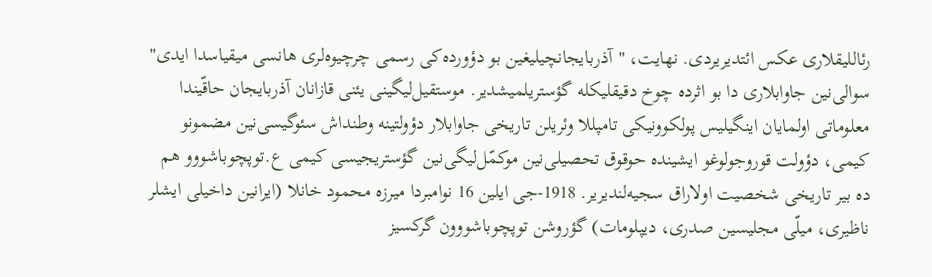رئاللیقلاری عکس ائتدیریردی. نهایت، "آذربایجانچیلیغین بو دؤورده‌کی رسمی چرچیوه‌لری هانسی میقیاسدا ایدی" سوالی‌نین جاوابلاری دا بو اثرده چوخ دقیقلیکله گؤستریلمیشدیر. موستقیل‌لیگینی یئنی قازانان آذربایجان حاقّیندا معلوماتی اولمایان اینگیلیس پولکوونیکی تامپللا وئریلن تاریخی جاوابلار دؤولتینه وطنداش سئوگیسی‌نین مضمونو کیمی، دؤولت قوروجولوغو ایشینده حوقوق تحصیلی‌نین موکمّل‌لیگی‌نین گؤستریجیسی کیمی ع.توپچوباشووو هم ده بیر تاریخی شخصیت اولاراق سجیه‌لندیریر. 1918-جی ایلین 16 نوامبردا میرزه محمود خانلا (ایرا‌نین داخیلی ایشلر ناظیری، میلّی مجلیسین صدری، دیپلومات) گؤروشن توپچوباشووون گرکسیز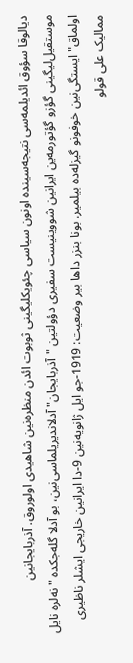دیالوقا سؤوق ائدیلمه‌سی نتیجه‌سینده اونون سیاسی چئویکلیگینی ثوبوت ائدن منظره‌‌نین شاهیدی اولوروق. آذربایجا‌نین موستقیل‌لیگینی گؤزو گؤتورمه‌ین ایرا‌نین شووینیست سفیری دؤولتین "آذربایجان" آدلاندیریلماسی‌نین، بو آدلا گله‌جکده "نه‌لره نایل اولماق" ایستگی‌نین خوفونو گیزله‌ده بیلمیر. بونا بنزر داها بیر وضعیت: 1919-جو ایل ژانویه‌نین 9-دا ایرا‌نین خاریجی ایشلر ناظیری ممالیک علی قولو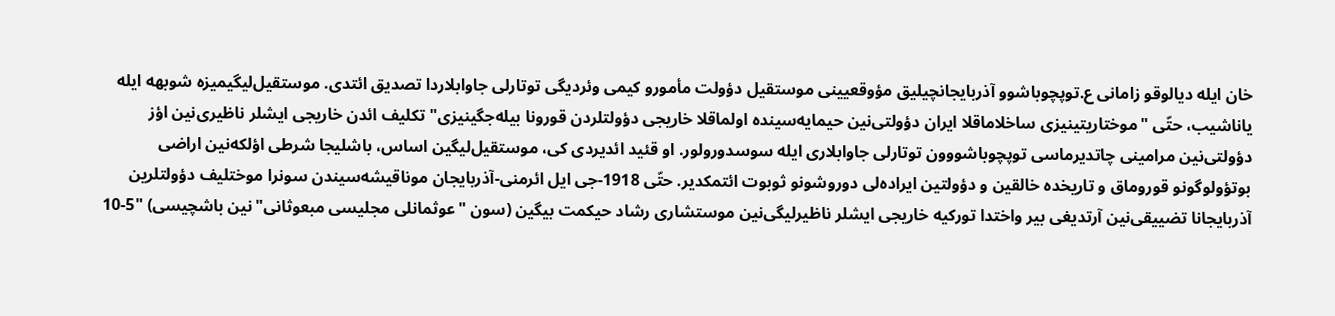خان ایله دیالوقو زامانی ع.توپچوباشوو آذربایجانچیلیق مؤوقعیینی موستقیل دؤولت مأمورو کیمی وئردیگی توتارلی جاوابلاردا تصدیق ائتدی. موستقیل‌لیگیمیزه شوبهه ایله یاناشیب، حتّی "موختاریتینیزی ساخلاماقلا ایران دؤولتی‌نین حیمایه‌سینده اولماقلا خاریجی دؤولتلردن قورونا بیله‌جگینیزی" تکلیف ائدن خاریجی ایشلر ناظیری‌نین اؤز دؤولتی‌نین مرامینی چاتدیرماسی توپچوباشووون توتارلی جاوابلاری ایله سوسدورولور. او قئید ائدیردی کی، موستقیل‌لیگین اساس، باشلیجا شرطی اؤلکه‌‌نین اراضی بوتؤولوگونو قوروماق و تاریخده خالقین و دؤولتین ایراده‌لی دوروشونو ثوبوت ائتمکدیر. حتّی 1918-جی ایل ائرمنی-آذربایجان موناقیشه‌سیندن سونرا موختلیف دؤولتلرین آذربایجانا تضییقی‌نین آرتدیغی بیر واختدا تورکیه خاریجی ایشلر ناظیرلیگی‌نین موستشاری رشاد حیکمت بیگین (سون "عوثمانلی مجلیسی مبعوثانی"نین باشچیسی) "5-10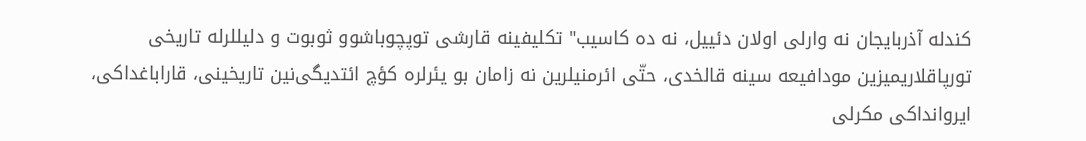کندله آذربایجان نه وارلی اولان دئییل، نه ده کاسیب" تکلیفینه قارشی توپچوباشوو ثوبوت و دلیللرله تاریخی تورپاقلاریمیزین مودافیعه سینه قالخدی، حتّی ائرمنیلرین نه زامان بو یئرلره کؤچ ائتدیگی‌نین تاریخینی، قاراباغداکی، ایروانداکی مکرلی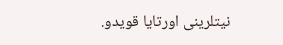نیتلرینی اورتایا قویدو.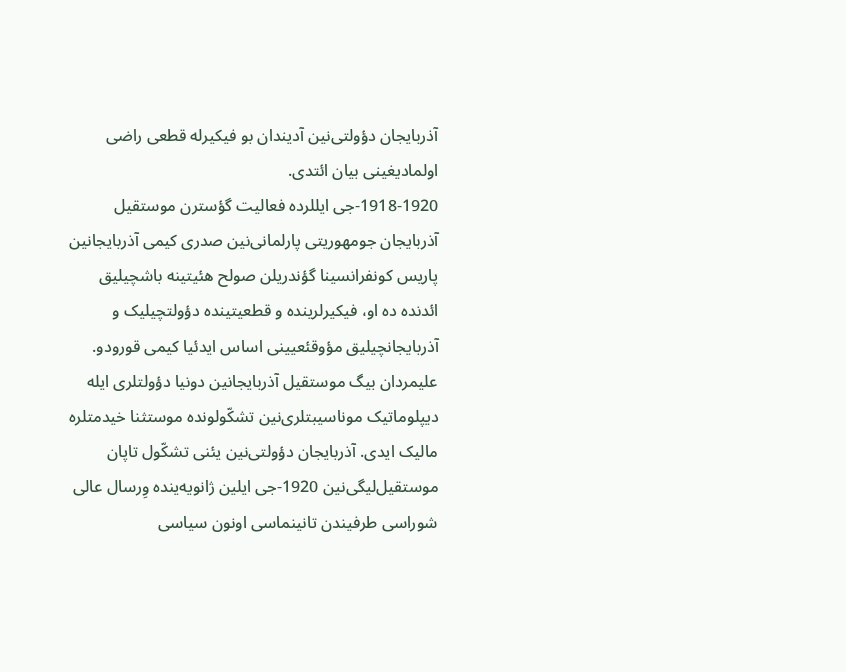آذربایجان دؤولتی‌نین آدیندان بو فیکیرله قطعی راضی اولمادیغینی بیان ائتدی.
1918-1920-جی ایللرده فعالیت گؤسترن موستقیل آذربایجان جومهوریتی پارلمانی‌نین صدری کیمی آذربایجا‌نین پاریس کونفرانسینا گؤندریلن صولح هئیتینه باشچیلیق ائدنده ده او، فیکیرلرینده و قطعیتینده دؤولتچیلیک و آذربایجانچیلیق مؤوقئعیینی اساس ایدئیا کیمی قورودو.
علیمردان بیگ موستقیل آذربایجا‌نین دونیا دؤولتلری ایله دیپلوماتیک موناسیبتلری‌نین تشکّولونده موستثنا خیدمتلره مالیک ایدی. آذربایجان دؤولتی‌نین یئنی تشکّول تاپان موستقیل‌لیگی‌نین 1920-جی ایلین ژانویه‌ینده وِرسال عالی شوراسی طرفیندن تا‌نینماسی اونون سیاسی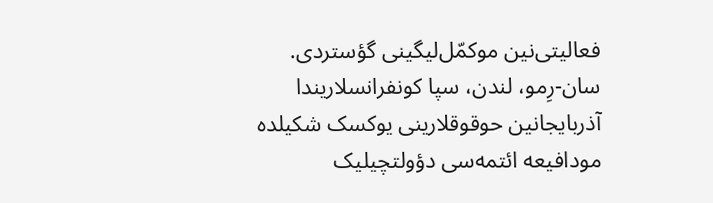فعالیتی‌نین موکمّل‌لیگینی گؤستردی. سان-رِمو، لندن، سپا کونفرانسلاریندا آذربایجا‌نین حوقوقلارینی یوکسک شکیلده مودافیعه ائتمه‌سی دؤولتچیلیک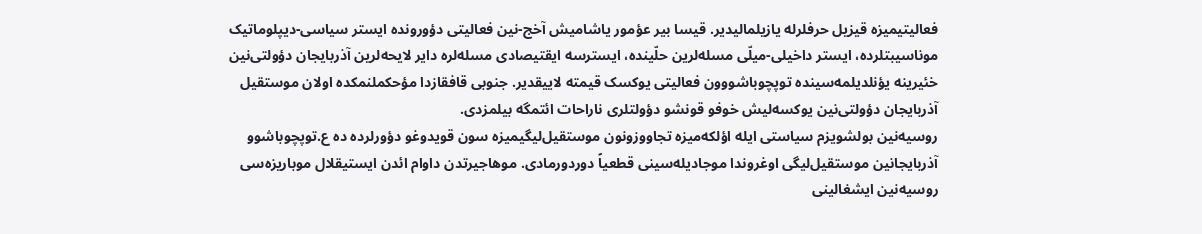فعالیتیمیزه قیزیل حرفلرله یازیلمالیدیر. قیسا بیر عؤمور یاشامیش آخج-نین فعالیتی دؤورونده ایستر سیاسی-دیپلوماتیک موناسیبتلرده، ایستر داخیلی-میلّی مسله‌لرین حلّینده، ایسترسه ایقتیصادی مسله‌لره دایر لایحه‌لرین آذربایجان دؤولتی‌نین خئیرینه یؤنلدیلمه‌سینده توپچوباشووون فعالیتی یوکسک قیمته لاییقدیر. جنوبی قافقازدا مؤحکملنمکده اولان موستقیل آذربایجان دؤولتی‌نین یوکسه‌لیش خوفو قونشو دؤولتلری ناراحات ائتمگه بیلمزدی.
روسیه‌نین بولشویزم سیاستی ایله اؤلکه‌میزه تجاووزونون موستقیل‌لیگیمیزه سون قویدوغو دؤورلرده ده ع.توپچوباشوو آذربایجا‌نین موستقیل‌لیگی اوغروندا موجادیله‌سینی قطعیاً دوردورمادی. موهاجیرتدن داوام ائدن ایستیقلال موباریزه‌سی روسیه‌نین ایشغالینی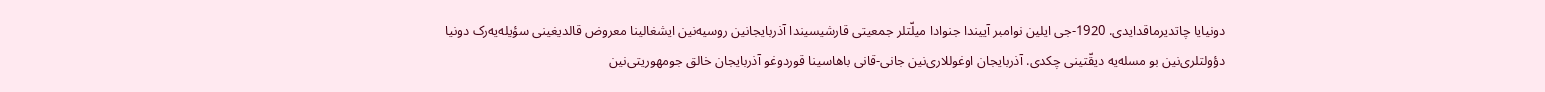دونیایا چاتدیرماقدایدی. 1920-جی ایلین نوامبر آییندا جنوادا میلّتلر جمعیتی قارشیسیندا آذربایجا‌نین روسیه‌نین ایشغالینا معروض قالدیغینی سؤیله‌یه‌رک دونیا دؤولتلری‌نین بو مسله‌یه دیقّتینی چکدی. آذربایجان اوغوللاری‌نین جانی-قانی باهاسینا قوردوغو آذربایجان خالق جومهوریتی‌نین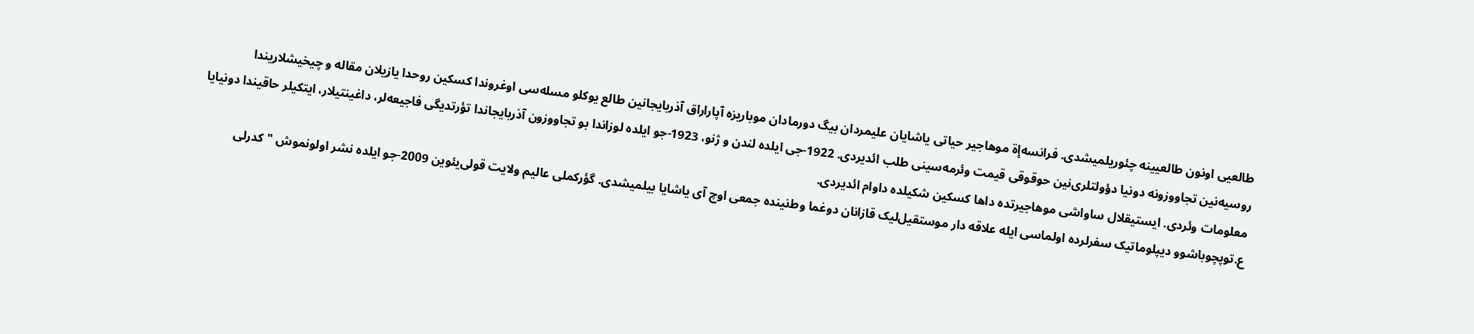طالعیی اونون طالعیینه چئوریلمیشدی. فرانسه‌إة موهاجیر حیاتی یاشایان علیمردان بیگ دورمادان موباریزه آپاراراق آذربایجا‌نین طالع یوکلو مسله‌سی اوغروندا کسکین روحدا یازیلان مقاله و چیخیشلاریندا روسیه‌نین تجاووزونه دونیا دؤولتلری‌نین حوقوقی قیمت وئرمه‌سینی طلب ائدیردی. 1922-جی ایلده لندن و ژنو، 1923-جو ایلده لوزاندا بو تجاووزون آذربایجاندا تؤرتدیگی فاجیعه‌لر، داغینتیلار، ایتکیلر حاقیندا دونیایا معلومات وئردی. ایستیقلال ساواشی موهاجیرتده داها کسکین شکیلده داوام ائدیردی.
ع.توپچوباشوو دیپلوماتیک سفرلرده اولماسی ایله علاقه دار موستقیل‌لیک قازانان دوغما وط‌نینده جمعی اوچ آی یاشایا بیلمیشدی. گؤرکملی عالیم ولایت قولی‌یئوین 2009-جو ایلده نشر اولونموش "کدرلی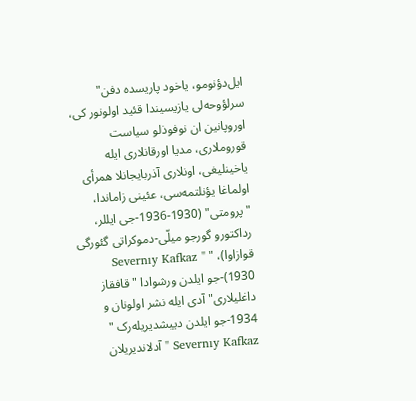ایل‌دؤنومو، یاخود پاریسده دفن" سرلؤوحه‌لی یازیسیندا قئید اولونور کی، اوروپا‌نین ان نوفوذلو سیاست قوروملاری، مدیا اورقانلاری ایله یاخینلیغی، اونلاری آذربایجانلا همرأی اولماغا یؤنلتمه‌سی، عئینی زاماندا، "پرومتی" (1930-1936-جی ایللر، رداکتورو گورجو میلّی-دموکراتی گئورگی قوازاوا)، " Severnıy Kafkaz " (1930-جو ایلدن ورشوادا "قافقاز داغلیلاری" آدی ایله نشر اولونان و 1934-جو ایلدن دییشدیریله‌رک " Severnıy Kafkaz " آدلاندیریلان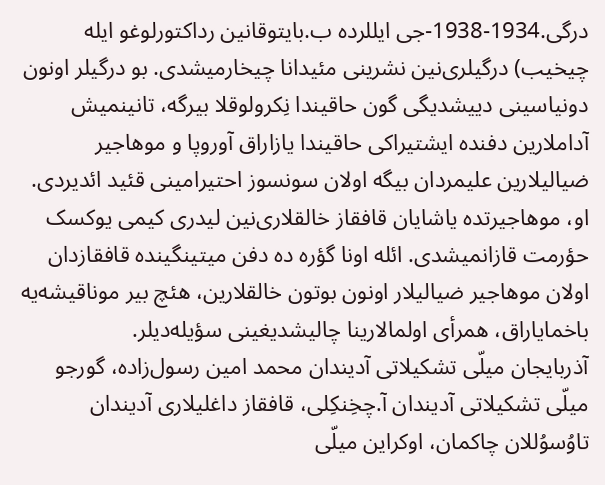درگی.1934-1938-جی ایللرده ب.بایتوقا‌نین رداکتورلوغو ایله چیخیب) درگیلری‌نین نشرینی مئیدانا چیخارمیشدی. بو درگیلر اونون دونیاسینی دییشدیگی گون حاقیندا نِکرولوقلا بیرگه، تا‌نینمیش آداملارین دفنده ایشتیراکی حاقیندا یازاراق آوروپا و موهاجیر ضیالیلارین علیمردان بیگه اولان سونسوز احتیرامینی قئید ائدیردی. او، موهاجیرتده یاشایان قافقاز خالقلاری‌نین لیدری کیمی یوکسک حؤرمت قازانمیشدی. ائله اونا گؤره ده دفن میتینگینده قافقازدان اولان موهاجیر ضیالیلار اونون بوتون خالقلارین، هئچ بیر موناقیشه‌یه باخمایاراق، همرأی اولمالارینا چالیشدیغینی سؤیله‌دیلر.
آذربایجان میلّی تشکیلاتی آدیندان محمد امین رسول‌زاده، گورجو میلّی تشکیلاتی آدیندان آ.چخِنکِلی، قافقاز داغلیلاری آدیندان تاوُسوُللان چاکمان، اوکراین میلّی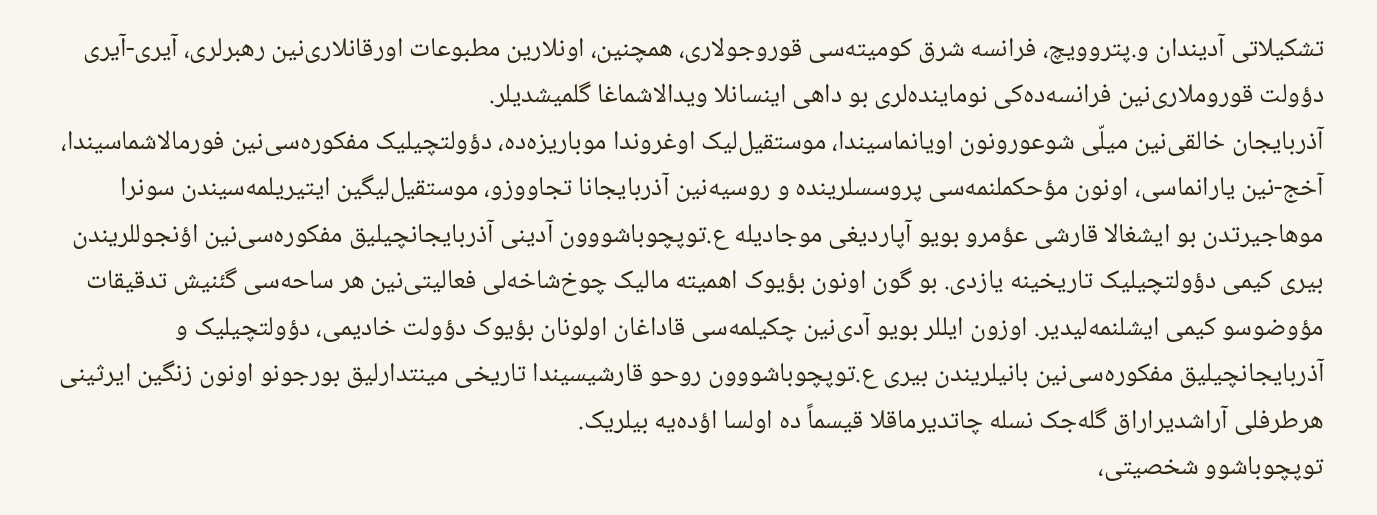تشکیلاتی آدیندان و.پتروویچ، فرانسه شرق کومیته‌سی قوروجولاری، همچنین، اونلارین مطبوعات اورقانلاری‌نین رهبرلری، آیری-آیری دؤولت قوروملاری‌نین فرانسه‌ده‌کی نوماینده‌لری بو داهی اینسانلا ویدالاشماغا گلمیشدیلر.
آذربایجان خالقی‌نین میلّی شوعورونون اویانماسیندا، موستقیل‌لیک اوغروندا موباریزه‌ده، دؤولتچیلیک مفکوره‌سی‌نین فورمالاشماسیندا، آخج-نین یارانماسی، اونون مؤحکملنمه‌سی پروسسلرینده و روسیه‌نین آذربایجانا تجاووزو، موستقیل‌لیگین ایتیریلمه‌سیندن سونرا موهاجیرتدن بو ایشغالا قارشی عؤمرو بویو آپاردیغی موجادیله ع.توپچوباشووون آدینی آذربایجانچیلیق مفکوره‌سی‌نین اؤنجوللریندن بیری کیمی دؤولتچیلیک تاریخینه یازدی. بو گون اونون بؤیوک اهمیته مالیک چوخ‌شاخه‌لی فعالیتی‌نین هر ساحه‌سی گئنیش تدقیقات مؤوضوسو کیمی ایشلنمه‌لیدیر. اوزون ایللر بویو آدی‌نین چکیلمه‌سی قاداغان اولونان بؤیوک دؤولت خادیمی، دؤولتچیلیک و آذربایجانچیلیق مفکوره‌سی‌نین بانیلریندن بیری ع.توپچوباشووون روحو قارشیسیندا تاریخی مینتدارلیق بورجونو اونون زنگین ایرثینی هرطرفلی آراشدیراراق گله‌جک نسله چاتدیرماقلا قیسماً ده اولسا اؤده‌یه بیلریک.
توپچوباشوو شخصیتی،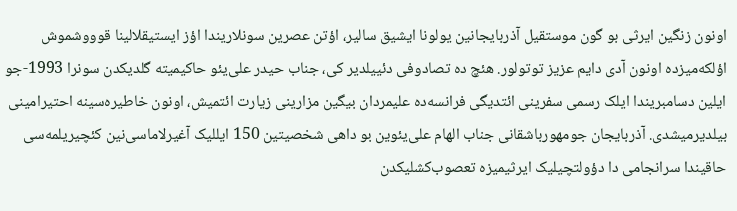اونون زنگین ایرثی بو گون موستقیل آذربایجا‌نین یولونا ایشیق سالیر، اؤتن عصرین سونلاریندا اؤز ایستیقلالینا قوووشموش اؤلکه‌میزده اونون آدی دایم عزیز توتولور. هئچ ده تصادوفی دئییلدیر کی، جناب حیدر علی‌یئو حاکیمیته گلدیکدن سونرا 1993-جو ایلین دسامبریندا ایلک رسمی سفرینی ائتدیگی فرانسه‌ده علیمردان بیگین مزارینی زیارت ائتمیش، اونون خاطیره‌سینه احتیرامینی بیلدیرمیشدی. آذربایجان جومهورباشقانی جناب الهام علی‌یئوین بو داهی شخصیتین 150 ایللیک آغیرلاماسی‌نین کئچیریلمه‌سی حاقیندا سرانجامی دا دؤولتچیلیک ایرثیمیزه تعصوب‌کشلیکدن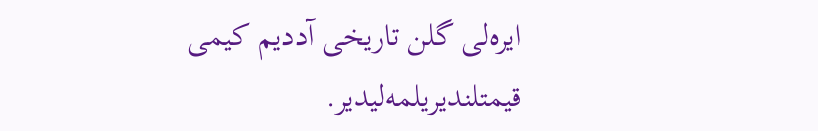ایره‌لی گلن تاریخی آددیم کیمی قیمتلندیریلمه‌لیدیر.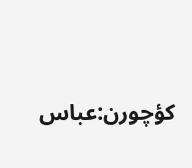کؤچورن:عباس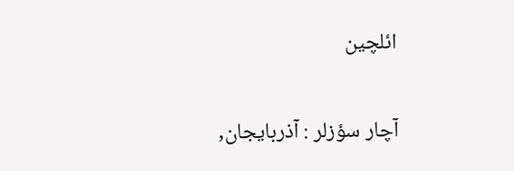ائلچین


آچار سؤزلر : آذربایجان,